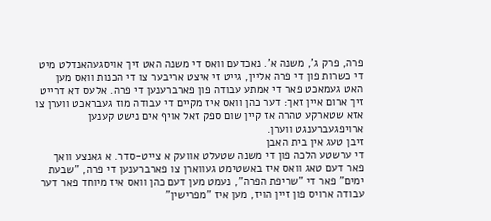פרה, פרק ג', משנה א'. נאכדעם וואס די משנה האט זיך אויסגעהאנדלט מיט די כשרות פון די פרה אליין, גייט זי איצט אריבער צו די הכנות וואס מען האט געמאכט פאר די אמתע עבודה פון פארברענען די פרה. אלעס דא דרייט זיך ארום איין זאך: דער כהן וואס איז מקיים די עבודה מוז געבראכט ווערן צו אזא שטארקע טהרה אז קיין שום ספק זאל אויף אים נישט קענען ארויפגעברענגט ווערן.
זיבן טעג אין בית האבן
די ערשטע הלכה פון די משנה שטעלט אוועק א צייט-סדר. א גאנצע וואך פאר דעם טאג וואס איז באשטימט געווארן צו פארברענען די פרה, "שבעת ימים" פאר די "שריפת הפרה", נעמט מען דעם כהן וואס איז מיוחד פאר דער עבודה ארויס פון זיין הויז, מען איז "מפרישין"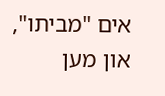אים "מביתו", און מען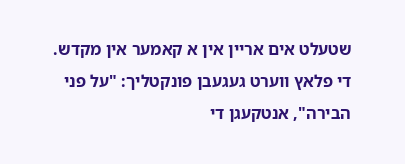שטעלט אים אריין אין א קאמער אין מקדש. די פלאץ ווערט געגעבן פונקטליך: "על פני הבירה", אנטקעגן די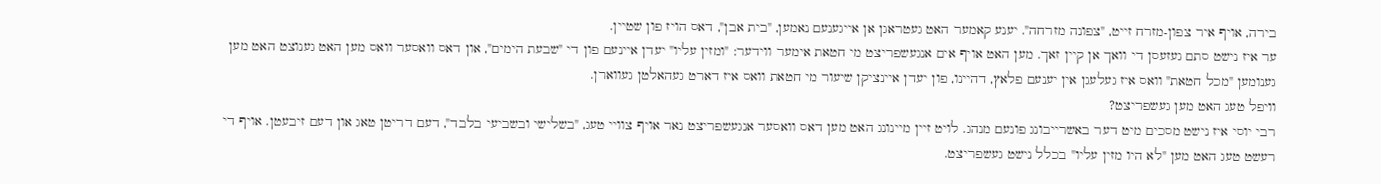בירה, אויף איר צפון-מזרח זייט, "צפונה מזרחה". יענע קאמער האט געטראגן אן אייגענעם נאמען, "בית אבן", דאס הויז פון שטיין.
ער איז נישט סתם געזעסן די וואך אן קיין זאך. מען האט אויף אים אנגעשפריצט מי חטאת אימער ווידער: "ומזין עליו" יעדן איינעם פון די "שבעת הימים", און דאס וואסער וואס מען האט גענוצט האט מען גענומען "מכל חטאת" וואס איז געלעגן אין יענעם פלאץ, דהיינו, פון יעדן איינציקן שיעור מי חטאת וואס איז דארט געהאלטן געווארן.
וויפל טעג האט מען געשפריצט?
רבי יוסי איז נישט מסכים מיט דער באשרייבונג פונעם מנהג. לויט זיין מיינונג האט מען דאס וואסער אנגעשפריצט נאר אויף צוויי טעג, "בשלישי ובשביעי בלבד", דעם דריטן טאג און דעם זיבעטן. אויף די רעשט טעג האט מען "לא היו מזין עליו" בכלל נישט געשפריצט.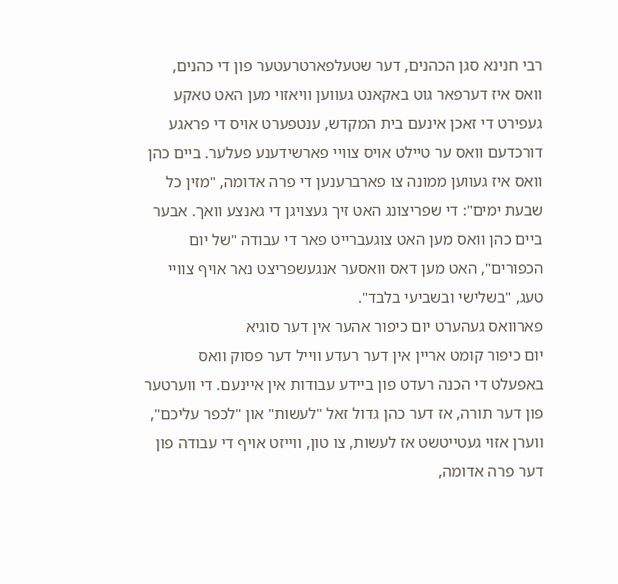רבי חנינא סגן הכהנים, דער שטעלפארטרעטער פון די כהנים, וואס איז דערפאר גוט באקאנט געווען וויאזוי מען האט טאקע געפירט די זאכן אינעם בית המקדש, ענטפערט אויס די פראגע דורכדעם וואס ער טיילט אויס צוויי פארשידענע פעלער. ביים כהן וואס איז געווען ממונה צו פארברענען די פרה אדומה, "מזין כל שבעת ימים": די שפריצונג האט זיך געצויגן די גאנצע וואך. אבער ביים כהן וואס מען האט צוגעברייט פאר די עבודה "של יום הכפורים", האט מען דאס וואסער אנגעשפריצט נאר אויף צוויי טעג, "בשלישי ובשביעי בלבד".
פארוואס געהערט יום כיפור אהער אין דער סוגיא
יום כיפור קומט אריין אין דער רעדע ווייל דער פסוק וואס באפעלט די הכנה רעדט פון ביידע עבודות אין איינעם. די ווערטער פון דער תורה, אז דער כהן גדול זאל "לעשות" און "לכפר עליכם", ווערן אזוי געטייטשט אז לעשות, צו טון, ווייזט אויף די עבודה פון דער פרה אדומה,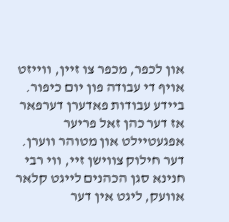און לכפר, מכפר צו זיין, ווייזט אויף די עבודה פון יום כיפור. ביידע עבודות פאדערן דערפאר אז דער כהן זאל פריער אפגעטיילט און מטוהר ווערן.
דער חילוק צווישן זיי, ווי רבי חנינא סגן הכהנים לייגט קלאר אוועק, ליגט אין דער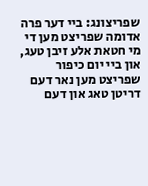שפריצונג: ביי דער פרה אדומה שפריצט מען די מי חטאת אלע זיבן טעג, און ביי יום כיפור שפריצט מען נאר דעם דריטן טאג און דעם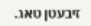זיבעטן טאג.